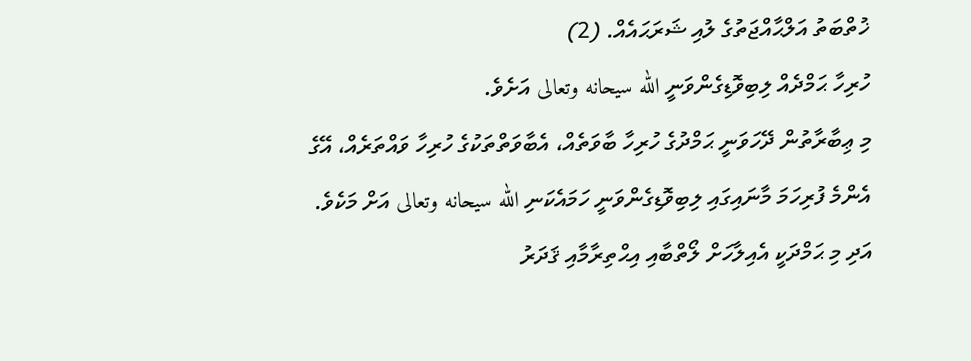ޚުތްބަތު އަލްޙާއްޖަތުގެ ލުއި ޝަރަޙައެއް. (2)
ހުރިހާ ޙަމްދެއް ލިބިވޮޑިގެންވަނީ الله سيحانه وتعالى އަށެވެ.
މި ޢިބާރާތުން ދޭހަވަނީ ޙަމްދުގެ ހުރިހާ ބާވަތެއް، އެބާވަތްތަކުގެ ހުރިހާ ވައްތަރެއް، އޭގެ އެންމެ ފުރިހަމަ މާނައިގައި ލިބިވޮޑިގެންވަނީ ހަމައެކަނި الله سيحانه وتعالى އަށް މަކެވެ. އަދި މި ޙަމްދަކީ އެއިލާހަށް ލޯތްބާއި އިޙްތިރާމާއި ޤަދަރު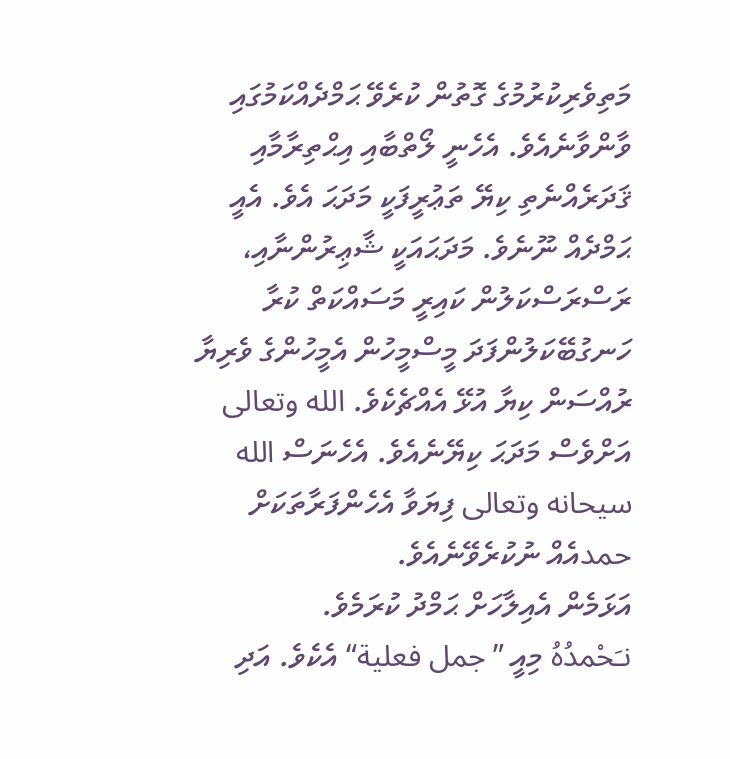މަތިވެރިކުރުމުގެ ގޮތުން ކުރެވޭ ޙަމްދެއްކަމުގައި ވާންވާނެއެވެ. އެހެނީ ލޯތްބާއި އިޙްތިރާމާއި ޤަދަރެއްނެތި ކިޔޭ ތަޢުރީފަކީ މަދަޙަ އެވެ. އެއީ ޙަމްދެއް ނޫނެވެ. މަދަޙައަކީ ޝާޢިރުންނާއި، ރަސްރަސްކަލުން ކައިރީ މަސައްކަތް ކުރާ ހަނގުބޭކަލުންފަދަ މީސްމީހުން އެމީހުންގެ ވެރިޔާ ރުއްސަން ކިޔާ އުޅޭ އެއްޗެކެވެ. الله وتعالى އަށްވެސް މަދަޙަ ކިޔޭނެއެވެ. އެހެނަސް الله سيحانه وتعالى ފިޔަވާ އެހެންފަރާތަކަށް حمدއެއް ނުކުރެވޭނެއެވެ.
އަޅަމެން އެއިލާހަށް ޙަމްދު ކުރަމެވެ.
نـَحْمدُهُ މިއީ ”جمل فعلية“ އެކެވެ. އަދި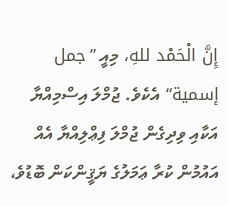إِنَّ الْحَمْد للهِ، މިއީ ”جمل إسمية“ އެކެވެ. ޖުމްލަ އިސްމިއްޔާ އަކާއި ވިދިގެން ޖުމްލަ ފިޢްލިއްޔާ އެއް އައުމުން ކުރާ ޢަމަލުގެ ޔަޤީންކަން ބޮޑުވެ،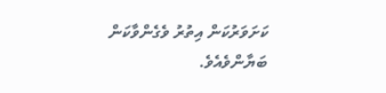ކަށަވަރުކަން އިތުރު ވެގެންވާކަން ބަޔާންވެއެވެ.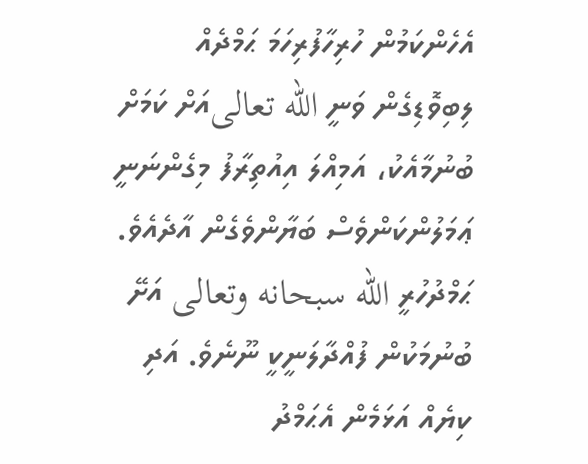އެހެންކަމުން ހުރިހާފުރިހަމަ ޙަމްދެއް ލިބިވޮޑިގެން ވަނީ الله تعالىއަށް ކަމަށް ބުނުމާއެކު، އަމިއްލަ އިއުތިރާފު މިގެންނަނީ ޢަމަލުންކަންވެސް ބަޔާންވެގެން އާދެއެވެ. ޙަމްދުހުރީ الله سبحانه وتعالى އަށޭ ބުނުމަކުން ފުއްދާލަނީކީ ނޫނެވެ. އަދި ކިޔެއް އަޅަމެން އެޙަމްދު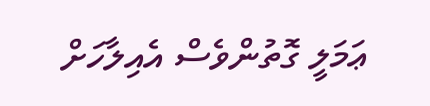ޢަމަލީ ގޮތުންވެސް އެއިލާހަށް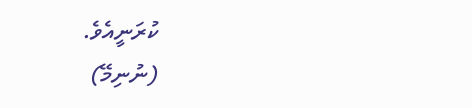ކުރަނީއެވެ.
(ނުނިމޭ)